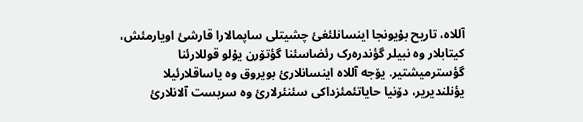آللاە، تاریح بۇیونجا اینسانلئغئ چشیتلی ساپمالارا قارشئ اویارمئش، کیتابلار وە نبیلر گؤندرەرک رئضاسئنا گؤتۆرن یۇلو قوللارئنا گؤسترمیشتیر. یۆجە آللاە اینسانلارئ بویروق وە یاساقلارئیلا یؤنلندیریر، دۆنیا حایاتئمئزداکی سئنئرلارئ وە سربست آلانلارئ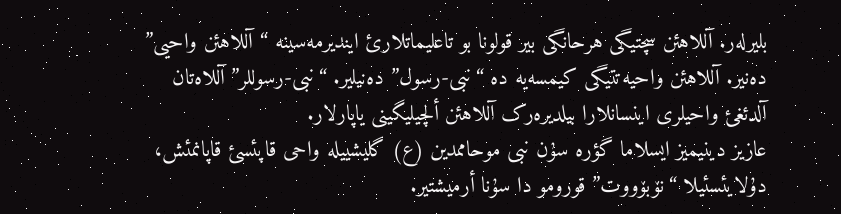بلیرلەر. آللاهئن سچتیگی هرحانگی بیر قولونا بو تاعلیماتلارئ ایندیرمەسینە “آللاهئن واحیی” دەنیر. آللاهئن واحیەتتیگی کیمسەیە دە “نبی-رسول” دەنیلیر. “نبی-رسوللر” آللاەتان آلدئغئ واحیلری اینسانلارا بیلدیرەرک آللاهئن ألچیلیگینی یاپارلار.
عازیز دینیمیز ایسلاما گؤرە سۇن نبی موحاممدین (ع) گلیشییلە واحی قاپئسئ قاپانمئش، دۇلایئسئیلا “نۆبۆووت” قورومو دا سۇنا أرمیشتیر.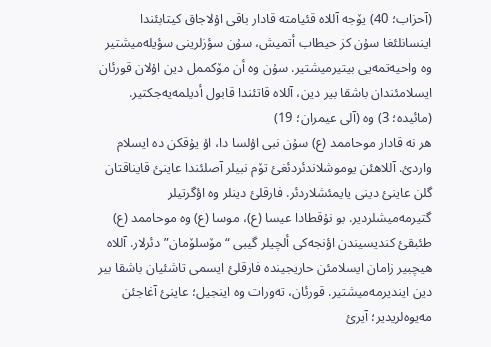(آحزاب؛ 40) یۆجە آللاە قئیامتە قادار باقی اۇلاجاق کیتابئندا اینسانلئغا سۇن کز حیطاب أتمیش، سۇن سؤزلرینی سؤیلەمیشتیر وە واحیەتمەیی بیتیرمیشتیر. سۇن وە أن مۆکممل دین اۇلان قورئان ایسلامئندان باشقا بیر دین، آللاە قاتئندا قابول أدیلمەیەجکتیر. (مائیدە؛ 3) وە (آلی عیمران؛ 19)
هر نە قادار موحاممد (ع) سۇن نبی اۇلسا دا، اۇ یۇقکن دە ایسلام واردئ. آللاهئن یوموشلاندئردئغئ تۆم نبیلر آصلئندا عاینئ قایناقتان گلن عاینئ دینی یایمئشلاردئر. فارقلئ دینلر وە اؤگرتیلر گتیرمەمیشلردیر. بو نۇقطادا عیسا (ع)، موسا (ع) وە موحاممد (ع) طئبقئ کندیسیندن اؤنجەکی ألچیلر گیبی “مۆسلۆمان”دئرلار. آللاە هیچبیر زامان ایسلامئن حاریجیندە فارقلئ ایسمی تاشئیان باشقا بیر دین ایندیرمەمیشتیر. قورئان، تەورات وە اینجیل؛ عاینئ آغاجئن مەیوەلریدیر؛ آیرئ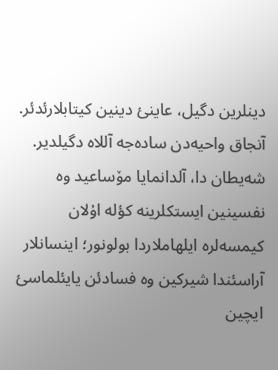دینلرین دگیل، عاینئ دینین کیتابلارئدئر.
آنجاق واحیەدن سادەجە آللاە دگیلدیر. شەیطان دا، آلدانمایا مۆساعید وە نفسینین ایستکلرینە کؤلە اۇلان کیمسەلرە ایلهاملاردا بولونور؛ اینسانلار آراسئندا شیرکین وە فسادئن یایئلماسئ ایچین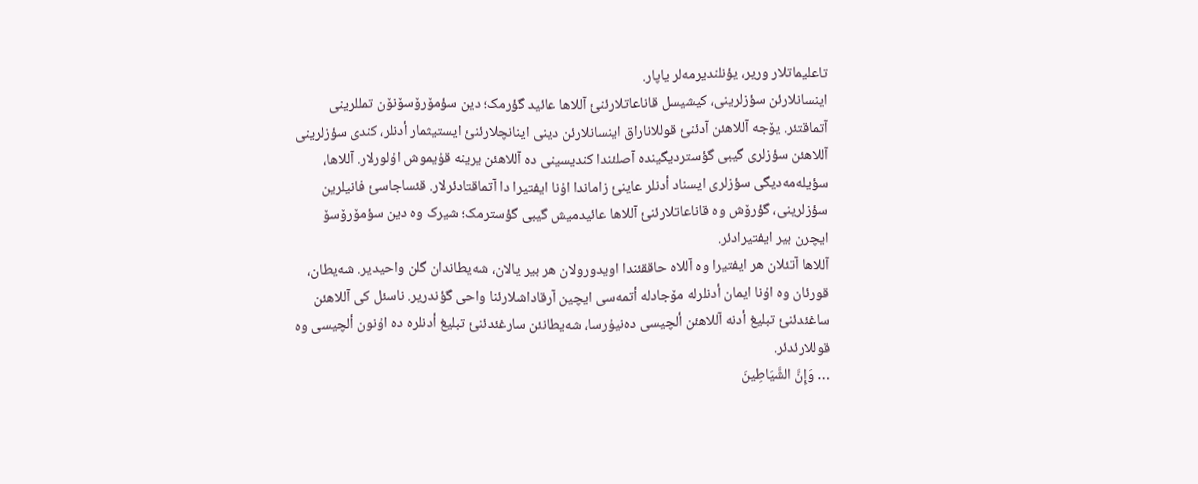تاعلیماتلار وریر، یؤنلندیرمەلر یاپار.
اینسانلارئن سؤزلرینی، کیشیسل قاناعاتلارئنئ آللاها عائید گؤرمک؛ دین سؤمۆرۆسۆنۆن تمللرینی آتماقتئر. یۆجە آللاهئن آدئنئ قوللاناراق اینسانلارئن دینی اینانچلارئنئ ایستیثمار أدنلر، کندی سؤزلرینی آللاهئن سؤزلری گیبی گؤستردیگیندە آصلئندا کندیسینی دە آللاهئن یرینە قۇیموش اۇلورلار. آللاها، سؤیلەمەدیگی سؤزلری ایسناد أدنلر عاینئ زاماندا اۇنا ایفتیرا دا آتماقتادئرلار. قئساجاسئ فانیلرین سؤزلرینی، گؤرۆش وە قاناعاتلارئنئ آللاها عائیدمیش گیبی گؤسترمک؛ شیرک وە دین سؤمۆرۆسۆ ایچرن بیر ایفتیرادئر.
آللاها آتئلان هر ایفتیرا وە آللاە حاققئندا اویدورولان هر بیر یالان، شەیطاندان گلن واحیدیر. شەیطان، قورئان وە اۇنا ایمان أدنلرلە مۆجادلە أتمەسی ایچین آرقاداشلارئنا واحی گؤندریر. ناسئل کی آللاهئن ساغئدئنئ تبلیغ أدنە آللاهئن ألچیسی دەنیۇرسا، شەیطانئن سارغئدئنئ تبلیغ أدنلرە دە اۇنون ألچیسی وە قوللارئدئر.
… وَإِنَّ الشَّيَاطِينَ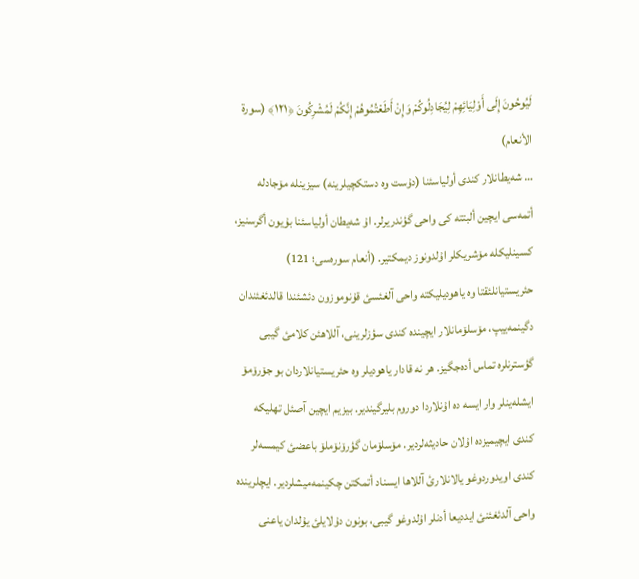لَيُوحُونَ إِلَى أَوْلِيَائِهِمْ لِيُجَادِلُوكُمْ وَإِنْ أَطَعْتُمُوهُمْ إِنَّكُمْ لَمُشْرِكُونَ ﴿۱۲۱﴾ (سورة الأنعام)
… شەیطانلار کندی أولیاسئنا (دۇست وە دستکچیلرینە) سیزینلە مۆجادلە أتمەسی ایچین ألبتتە کی واحی گؤندریرلر. اۇ شەیطان أولیاسئنا بۇیون أگرسنیز، کسینلیکلە مۆشریکلر اۇلدونوز دیمکتیر. (أنعام سورەسی؛ 121)
حئریستیانلئقتا وە یاهودیلیکتە واحی آلغئسئ قۇنوموزون دئشئندا قالدئغئندان دگینمەییپ، مۆسلۆمانلار ایچیندە کندی سؤزلرینی، آللاهئن کلامئ گیبی گؤسترنلرە تماس أدەجگیز. هر نە قادار یاهودیلر وە حئریستیانلاردان بو جۆرۆمۆ ایشلەینلر وار ایسە دە اۇنلاردا دوروم بلیرگیندیر. بیزیم ایچین آصئل تهلیکە کندی ایچیمیزدە اۇلان حادیثەلردیر. مۆسلۆمان گؤرۆنۆملۆ باعضئ کیمسەلر کندی اویدوردوغو یالانلارئ آللاها ایسناد أتمکتن چکینمەمیشلردیر. ایچلریندە واحی آلدئغئنئ ایددیعا أدنلر اۇلدوغو گیبی، بونون دۇلایلئ یۇلدان یاعنی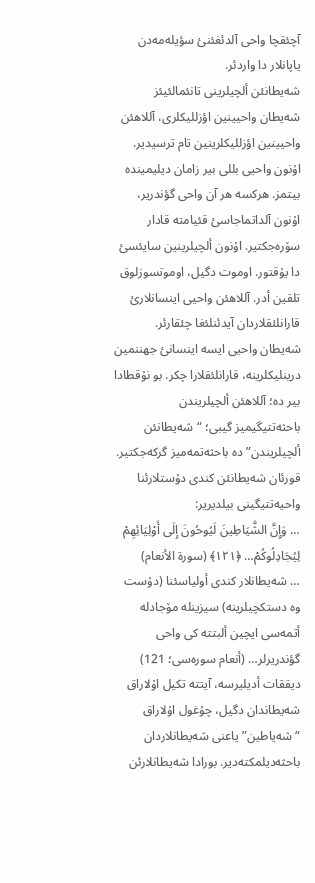آچئقچا واحی آلدئغئنئ سؤیلەمەدن یاپانلار دا واردئر.
شەیطانئن ألچیلرینی تانئمالئیئز
شەیطان واحیینین اؤزللیکلری، آللاهئن واحیینین اؤزللیکلرینین تام ترسیدیر. اۇنون واحیی بللی بیر زامان دیلیمیندە بیتمز. هرکسە هر آن واحی گؤندریر، اۇنون آلداتماجاسئ قئیامتە قادار سۆرەجکتیر. اۇنون ألچیلرینین سایئسئ دا یۇقتور. اوموت دگیل، اوموتسوزلوق تلقین أدر. آللاهئن واحیی اینسانلارئ قارانلئقلاردان آیدئنلئغا چئقارئر. شەیطان واحیی ایسە اینسانئ جهننمین درینلیکلرینە، قارانلئقلارا چکر. بو نۇقطادا بیر دە؛ آللاهئن ألچیلریندن باحثەتتیگیمیز گیبی؛ “شەیطانئن ألچیلریندن” دە باحثەتمەمیز گرکەجکتیر.
قورئان شەیطانئن کندی دۇستلارئنا واحیەتتیگینی بیلدیریر:
… وَإِنَّ الشَّيَاطِينَ لَيُوحُونَ إِلَى أَوْلِيَائِهِمْ لِيُجَادِلُوكُمْ… ﴿۱۲۱﴾ (سورة الأنعام)
… شەیطانلار کندی أولیاسئنا (دۇست وە دستکچیلرینە) سیزینلە مۆجادلە أتمەسی ایچین ألبتتە کی واحی گؤندریرلر… (أنعام سورەسی؛ 121)
دیققات أدیلیرسە، آیتتە تکیل اۇلاراق شەیطاندان دگیل، چۇغول اۇلاراق “شەیاطین” یاعنی شەیطانلاردان باحثەدیلمکتەدیر. بورادا شەیطانلارئن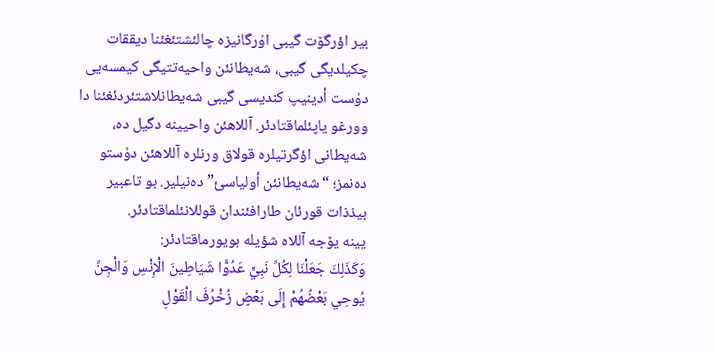بیر اؤرگۆت گیبی اۇرگانیزە چالئشتئغئنا دیققات چکیلدیگی گیبی، شەیطانئن واحیەتتیگی کیمسەیی دۇست أدینیپ کندیسی گیبی شەیطانلاشتئردئغئنا دا وورغو یاپئلماقتادئر. آللاهئن واحیینە دگیل دە، شەیطانی اؤگرتیلرە قولاق ورنلرە آللاهئن دۇستو دەنمز؛ “شەیطانئن أولیاسئ” دەنیلیر. بو تاعبیر بیذذات قورئان طارافئندان قوللانئلماقتادئر.
یینە یۆجە آللاە شؤیلە بویورماقتادئر:
وَكَذَلِكَ جَعَلْنَا لِكُلِّ نَبِيٍّ عَدُوًّا شَيَاطِينَ الْإِنْسِ وَالْجِنِّ يُوحِي بَعْضُهُمْ إِلَى بَعْضٍ زُخْرُفَ الْقَوْلِ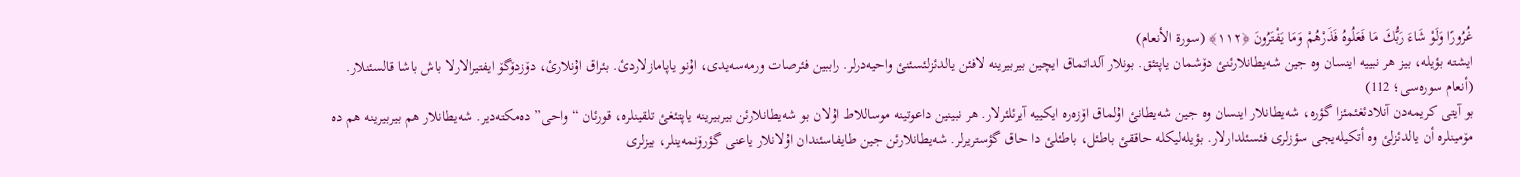غُرُورًا وَلَوْ شَاءَ رَبُّكَ مَا فَعَلُوهُ فَذَرْهُمْ وَمَا يَفْتَرُونَ ﴿۱۱۲﴾ (سورة الأنعام)
ایشتە بؤیلە، بیز هر نبییە اینسان وە جین شەیطانلارئنئ دۆشمان یاپتئق. بونلار آلداتماق ایچین بیربیرینە لافئن یالدئزلئسئنئ واحیەدرلر. راببین فئرصات ورمەسەیدی، اۇنو یاپامازلاردئ. بئراق اۇنلارئ، دۆزدۆگۆ ایفتیرالارلا باش باشا قالسئنلار. (أنعام سورەسی؛ 112)
بو آیتی کریمەدن آنلادئغئمئزا گؤرە، شەیطانلار اینسان وە جین شەیطانئ اۇلماق اۆزەرە ایکییە آیرئلئرلار. هر نبینین داعوتینە موساللاط اۇلان بو شەیطانلارئن بیربیرینە یاپتئغئ تلقینلرە، قورئان “واحی” دەمکتەدیر. شەیطانلار هم بیربیرینە هم دە مۆمینلرە أن یالدئزلئ وە أتکیلەیجی سؤزلری فئسئلدارلار. بؤیلەلیکلە حاققئ باطئل، باطئلئ دا حاق گؤستریرلر. شەیطانلارئن جین طایفاسئندان اۇلانلار یاعنی گؤرۆنمەینلر، بیزلری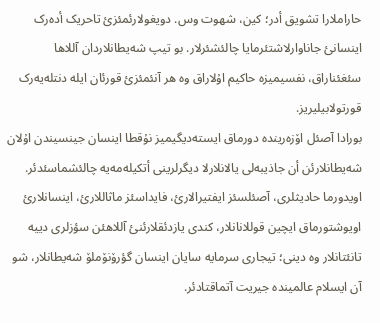حاراملارا تشویق أدر؛ کین، شهوت وس. دویغولارئمئزئ تاحریک أدەرک اینسانئ جاناوارلاشتئرمایا چالئشئرلار. بو تیپ شەیطانلاردان آللاها سئغئناراق، نفسیمیزە حاکیم اۇلاراق وە هر آنئمئزئ قورئان ایلە دنتلەیەرک قورتولابیلیریز.
بورادا آصئل اۆزەریندە دورماق ایستەدیگیمیز نۇقطا اینسان جینسیندن اۇلان شەیطانلارئن أن جاذیبەلی یالانلارلا دیگرلرینی أتکیلەمەیە چالئشماسئدئر. اویدورما حادیثلری، آصئلسئز ایفتیرالارئ، فایداسئز ماثاللارئ، اینسانلارئ اویوشتورماق ایچین قوللانانلار، کندی یازدئقلارئنئ آللاهئن سؤزلری دییە تانئتانلار وە دینی؛ تیجاری سرمایە سایان اینسان گؤرۆنۆملۆ شەیطانلار، شو آن ایسلام عالمیندە جیریت آتماقتادئر.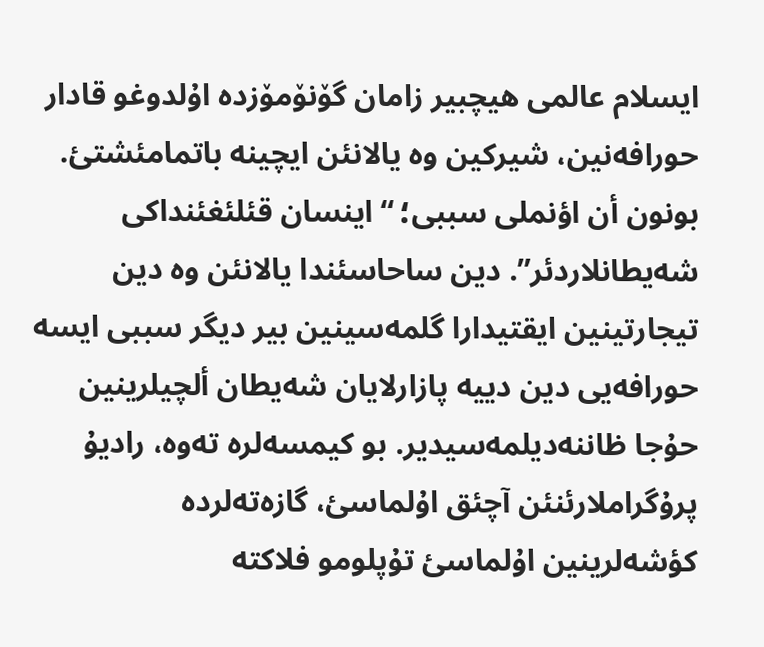ایسلام عالمی هیچبیر زامان گۆنۆمۆزدە اۇلدوغو قادار حورافەنین، شیرکین وە یالانئن ایچینە باتمامئشتئ. بونون أن اؤنملی سببی؛ “اینسان قئلئغئنداکی شەیطانلاردئر”. دین ساحاسئندا یالانئن وە دین تیجارتینین ایقتیدارا گلمەسینین بیر دیگر سببی ایسە حورافەیی دین دییە پازارلایان شەیطان ألچیلرینین حۇجا ظاننەدیلمەسیدیر. بو کیمسەلرە تەوە، رادیۇ پرۇگراملارئنئن آچئق اۇلماسئ، گازەتەلردە کؤشەلرینین اۇلماسئ تۇپلومو فلاکتە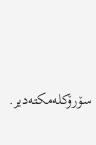سۆرۆکلەمکتەدیر.